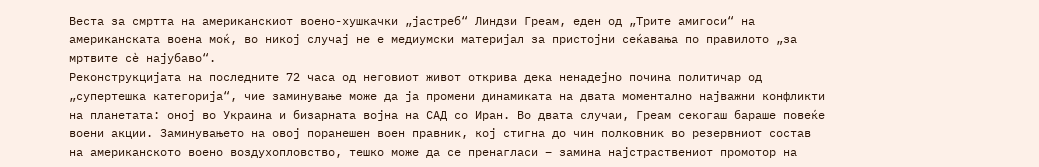Веста за смртта на американскиот воено-хушкачки „јастреб“ Линдзи Греам, еден од „Трите амигоси“ на американската воена моќ, во никој случај не е медиумски материјал за пристојни сеќавања по правилото „за мртвите сè најубаво“.
Реконструкцијата на последните 72 часа од неговиот живот открива дека ненадејно почина политичар од „супертешка категорија“, чие заминување може да ја промени динамиката на двата моментално најважни конфликти на планетата: оној во Украина и бизарната војна на САД со Иран. Во двата случаи, Греам секогаш бараше повеќе воени акции. Заминувањето на овој поранешен воен правник, кој стигна до чин полковник во резервниот состав на американското воено воздухопловство, тешко може да се пренагласи – замина најстраствениот промотор на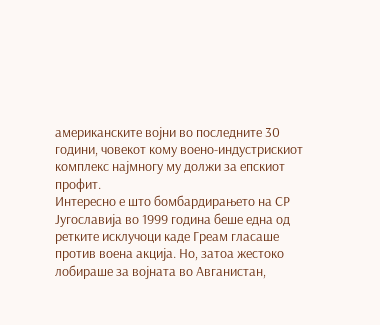американските војни во последните 30 години, човекот кому воено-индустрискиот комплекс најмногу му должи за епскиот профит.
Интересно е што бомбардирањето на СР Југославија во 1999 година беше една од ретките исклучоци каде Греам гласаше против воена акција. Но, затоа жестоко лобираше за војната во Авганистан,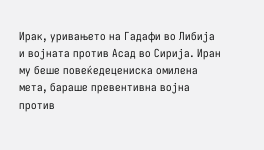Ирак, уривањето на Гадафи во Либија и војната против Асад во Сирија. Иран му беше повеќедецениска омилена мета, бараше превентивна војна против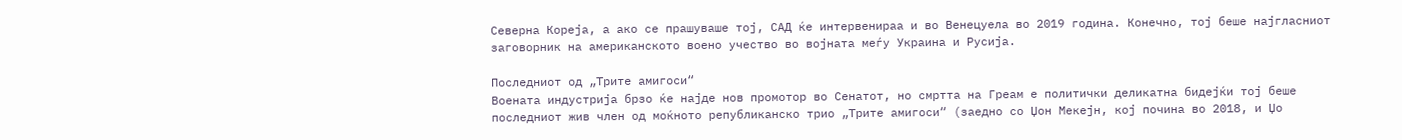Северна Кореја, а ако се прашуваше тој, САД ќе интервенираа и во Венецуела во 2019 година. Конечно, тој беше најгласниот заговорник на американското воено учество во војната меѓу Украина и Русија.

Последниот од „Трите амигоси“
Воената индустрија брзо ќе најде нов промотор во Сенатот, но смртта на Греам е политички деликатна бидејќи тој беше последниот жив член од моќното републиканско трио „Трите амигоси“ (заедно со Џон Мекејн, кој почина во 2018, и Џо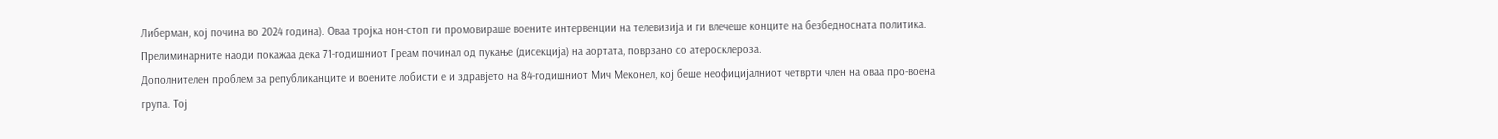Либерман, кој почина во 2024 година). Оваа тројка нон-стоп ги промовираше воените интервенции на телевизија и ги влечеше конците на безбедносната политика. Прелиминарните наоди покажаа дека 71-годишниот Греам починал од пукање (дисекција) на аортата, поврзано со атеросклероза.
Дополнителен проблем за републиканците и воените лобисти е и здравјето на 84-годишниот Мич Меконел, кој беше неофицијалниот четврти член на оваа про-воена група. Тој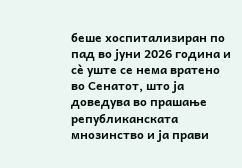беше хоспитализиран по пад во јуни 2026 година и сè уште се нема вратено во Сенатот, што ја доведува во прашање републиканската мнозинство и ја прави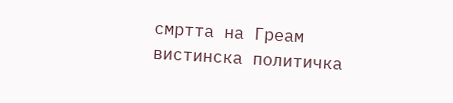смртта на Греам вистинска политичка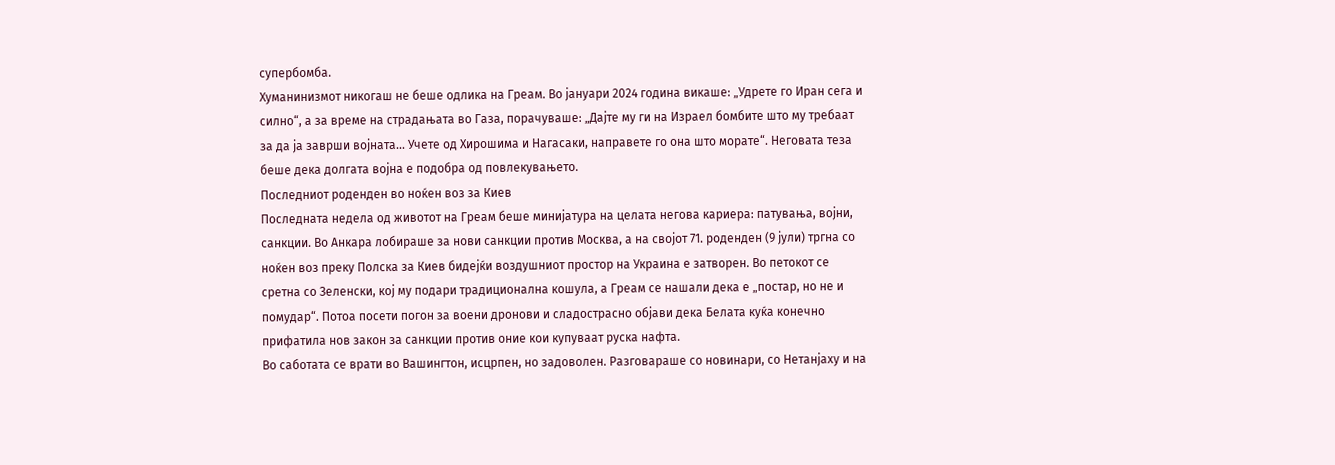супербомба.
Хуманинизмот никогаш не беше одлика на Греам. Во јануари 2024 година викаше: „Удрете го Иран сега и силно“, а за време на страдањата во Газа, порачуваше: „Дајте му ги на Израел бомбите што му требаат за да ја заврши војната... Учете од Хирошима и Нагасаки, направете го она што морате“. Неговата теза беше дека долгата војна е подобра од повлекувањето.
Последниот роденден во ноќен воз за Киев
Последната недела од животот на Греам беше минијатура на целата негова кариера: патувања, војни, санкции. Во Анкара лобираше за нови санкции против Москва, а на својот 71. роденден (9 јули) тргна со ноќен воз преку Полска за Киев бидејќи воздушниот простор на Украина е затворен. Во петокот се сретна со Зеленски, кој му подари традиционална кошула, а Греам се нашали дека е „постар, но не и помудар“. Потоа посети погон за воени дронови и сладострасно објави дека Белата куќа конечно прифатила нов закон за санкции против оние кои купуваат руска нафта.
Во саботата се врати во Вашингтон, исцрпен, но задоволен. Разговараше со новинари, со Нетанјаху и на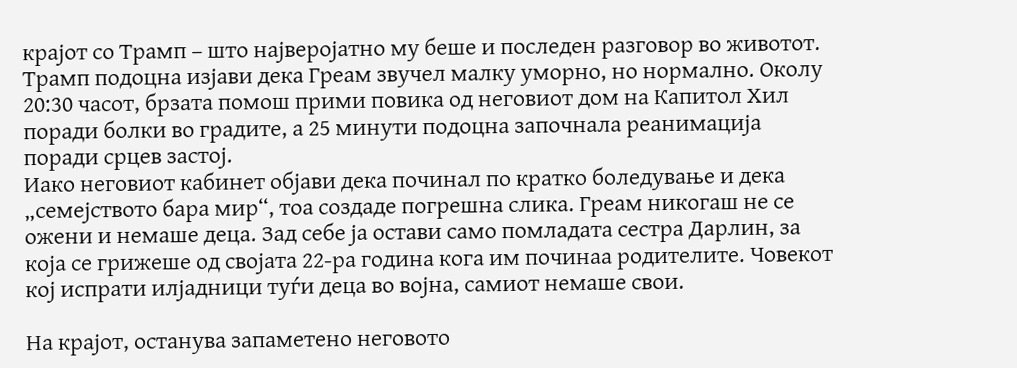крајот со Трамп – што најверојатно му беше и последен разговор во животот. Трамп подоцна изјави дека Греам звучел малку уморно, но нормално. Околу 20:30 часот, брзата помош прими повика од неговиот дом на Капитол Хил поради болки во градите, а 25 минути подоцна започнала реанимација поради срцев застој.
Иако неговиот кабинет објави дека починал по кратко боледување и дека „семејството бара мир“, тоа создаде погрешна слика. Греам никогаш не се ожени и немаше деца. Зад себе ја остави само помладата сестра Дарлин, за која се грижеше од својата 22-ра година кога им починаа родителите. Човекот кој испрати илјадници туѓи деца во војна, самиот немаше свои.

На крајот, останува запаметено неговото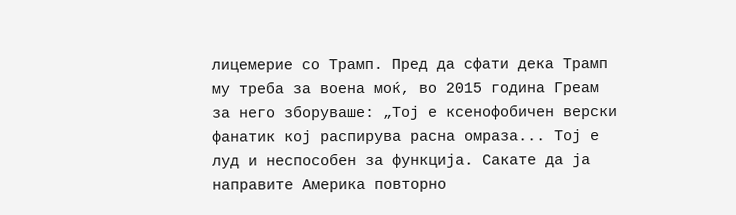лицемерие со Трамп. Пред да сфати дека Трамп му треба за воена моќ, во 2015 година Греам за него зборуваше: „Тој е ксенофобичен верски фанатик кој распирува расна омраза... Тој е луд и неспособен за функција. Сакате да ја направите Америка повторно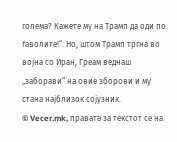голема? Кажете му на Трамп да оди по ѓаволите!“. Но, штом Трамп тргна во војна со Иран, Греам веднаш „заборави“ на овие зборови и му стана најблизок сојузник.
© Vecer.mk, правата за текстот се на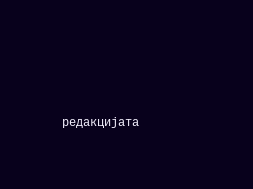редакцијата